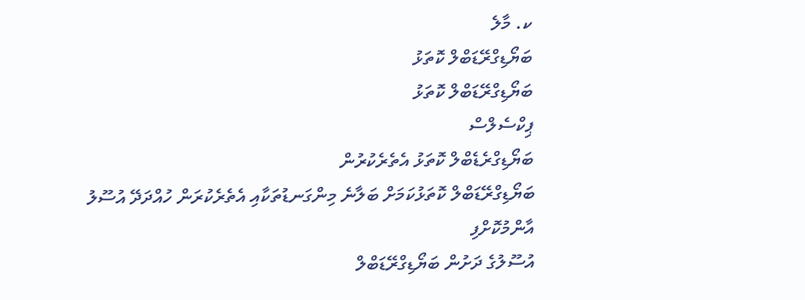ކ. މާލެ
ބަޔޯޑިގްރޭޑަބްލް ކޮތަޅު
ބަޔޯޑިގްރޭޑަބްލް ކޮތަޅު
ޕިކްސެލްސް
ބަޔޯޑިގްރެޑެބްލް ކޮތަޅު އެތެރެކުރުން
ބަޔޯޑިގްރޭޑަބްލް ކޮތަޅުކަމަށް ބަލާނެ މިންގަނޑުތަކާއި އެތެރެކުރަން ހުއްދަދޭ އުސޫލު އާންމުކޮށްފި
އުސޫލުގެ ދަށުން ބަޔޯޑިގްރޭޑަބްލް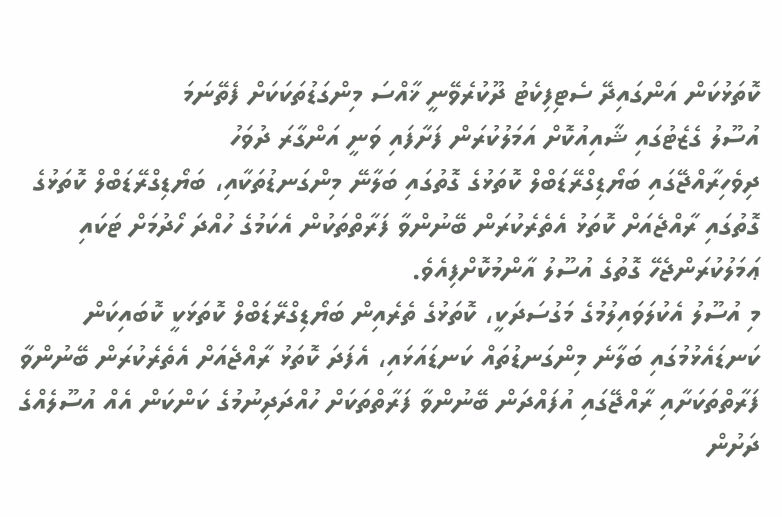ކޮތަޅުކަން އަންގައިދޭ ސެޓިފިކެޓު ދޫކުރެވޭނީ ޚާއްސަ މިންގަޑުތަކަކަށް ފެތޭނަމަ
އުސޫލު ގެޒެޓުގައި ޝާއިއުކޮށް އަމަލުކުރަން ފަށާފައި ވަނީ އަންގާރަ ދުވަހު
ދިވެހިރާއްޖޭގައި ބަޔޯޑިގްރޭޑަބްލް ކޮތަޅުގެ ގޮތުގައި ބަލާނޭ މިންގަނޑުތަކާއި، ބަޔޯޑިގްރޭޑަބްލް ކޮތަޅުގެ ގޮތުގައި ރާއްޖެއަށް ކޮތަޅު އެތެރެކުރަން ބޭނުންވާ ފަރާތްތަކުން އެކަމުގެ ހުއްދަ ހޯދުމަށް ޓަކައި ޢަމަލުކުރަންޖެހޭ ގޮތުގެ އުސޫލު އާންމުކޮށްފިއެވެ.
މި އުސޫލު އެކުލަވައިލުމުގެ މަގުސަދަކީ، ކޮތަޅުގެ ތެރެއިން ބަޔޯޑިގްރޭޑަބްލް ކޮތަޅަކީ ކޮބައިކަން ކަނޑައެޅުމުގައި ބަލާނެ މިންގަނޑުތައް ކަނޑައަޅައި، އެފަދަ ކޮތަޅު ރާއްޖެއަށް އެތެރެކުރަން ބޭނުންވާ ފަރާތްތަކަށާއި ރާއްޖޭގައި އުފައްދަން ބޭނުންވާ ފަރާތްތަކަށް ހުއްދަދިނުމުގެ ކަންކަން އެއް އުސޫލެއްގެ ދަށުން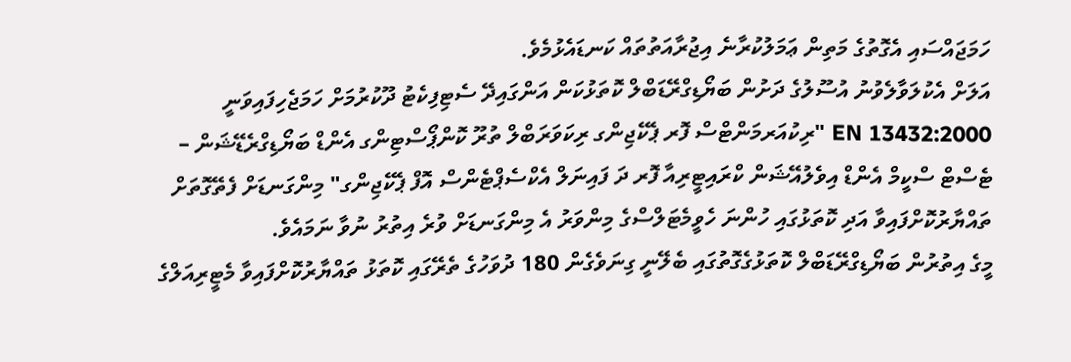ހަމަޖައްސައި އެގޮތުގެ މަތިން ޢަމަލުކުރާނެ އިޖުރާއަތުތައް ކަނޑައެޅުމެވެ.
އަލަށް އެކުލަވާލެވުނު އުސޫލުގެ ދަށުން ބަޔޯޑިގްރޭޑަބްލް ކޮތަޅުކަން އަންގައިދޭ ސެޓިފިކެޓު ދޫކުރުމަށް ހަމަޖެހިފައިވަނީ 13432:2000 EN "ރިކުއަރމަންޓްސް ފޮރ ޕެކޭޖިންގ ރިކަވަރަބްލް ތުރޫ ކޮންޕޯސްޓިންގ އެންޑް ބަޔޯޑިގްރެޑޭޝަން – ޓެސްޓް ސްކީމް އެންޑް އިވެލުއޭޝަން ކްރައިޓީރިއާ ފޮރ ދަ ފައިނަލް އެކްސެޕްޓެންސް އޮފް ޕެކޭޖިންގ" މިންގަނޑަށް ފެތޭގޮތަށް ތައްޔާރުކޮށްފައިވާ އަދި ކޮތަޅުގައި ހުންނަ ހެވީމެޓަލްސްގެ މިންވަރު އެ މިންގަނޑަށް ވުރެ އިތުރު ނުވާ ނަމައެވެ.
މީގެ އިތުރުން ބަޔޯޑިގްރޭޑަބްލް ކޮތަޅުގެގޮތުގައި ބެލޭނީ ގިނަވެގެން 180 ދުވަހުގެ ތެރޭގައި ކޮތަޅު ތައްޔާރުކޮށްފައިވާ މެޓީރިއަލްގެ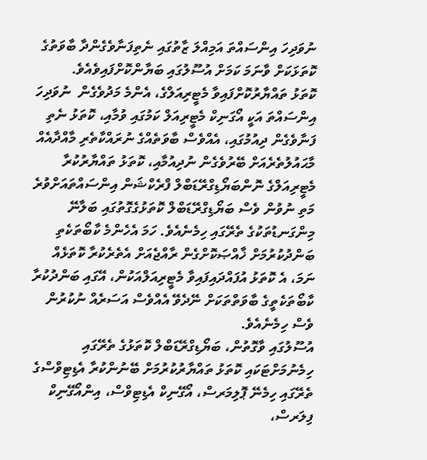ނުވަދިހަ އިންސައްތަ އަމިއްލަ ޒާތުގައި ނެތިފަނާވެގެންދާ ބާވަތުގެ ކޮތަޅަކަށް ވާނަމަ ކަމަށް އުސޫލުގައި ބަޔާންކޮށްފައިވެއެވެ.
ކޮތަޅު ތައްޔާރުކޮށްފައިވާ މެޓީރިއަލްގެ، އެންމެ މަދުވެގެން  ނުވަދިހަ އިންސައްތަ އަކީ އޯގަނިކް މެޓީރިއަލް ކަމުގައި ވުމާއި، ކޮތަޅު ނެތި ފަނާވެގެން ދިއުމުގައި، އެއްވެސް ބާވަތެއްގެ ނުރައްކާތެރި މާއްދާއެއް މާޙައުލުތެރެއަށް ބޭރުވެގެން ނުދިއުމާއި، ކޮތަޅު ތައްޔާރުކުރާ މެޓީރިއަލްގެ ނޮންބަޔޯޑިގްރޭޑަބްލް ފްރެކްޝަން އިންސައްތައަށްވުރެ މަތި ނުވުން ވެސް ބަޔޯޑިގްރޭޑަބްލް ކޮތަޅުގެގޮތުގައި ބަލާނޭ މިންގަނޑުތަކުގެ ތެރޭގައި ހިމެނެއެވެ. ހަމަ އެހެންމެ ކާބޯތަކެތި ބަންދުކުރުމަށް ޚާއްޞަކޮށްގެން ރާއްޖެއަށް އެތެރެކުރާ ކޮތަޅެއް ނަމަ، އެ ކޮތަޅު އުފައްދައިފައިވާ މެޓީރިއަލްއަކުން، އޭގައި ބަންދުކުރާ ކާބޯތަކެތީގެ ބާވަތްތަކަށް ނޭދެވޭ އެއްވެސް އަސަރެއް ނުކުރުން ވެސް ހިމެނެއެވެ.
އުސޫލުގައި ވާގޮތުން، ބަޔޯޑިގްރޭޑަބްލް ކޮތަޅުގެ ތެރޭގައި ހިމެނުމަށްޓަކައި ކޮތަޅު ތައްޔާރުކުރުމަށް ބޭނުންކުރާ އެޑިޓިވްސްގެ ތެރޭގައި ހިމެނޭ ޕޮލިމަރސް، އޯގޭނިކް އެޑިޓިވްސް، އިންއޯގޭނިކް ފިލަރސް،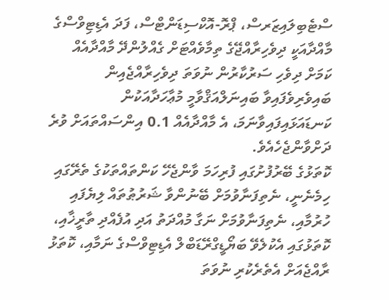ސްޓެބިލައިޒަރސް، ޕްރޮ-އޮކްސިޑަންޓްސް، ފަދަ އެޑިޓިވްސްގެ މާއްދާއަކީ ދިވެހިރާއްޖޭގެ ތިމާވެއްޓަށް ގެއްލުންދޭ މާއްދާއެއް ކަމަށް ދިވެހި ސަރުކާރުން ނުވަތަ ދިވެހިރާއްޖެއިން ބައިވެރިވެފައިވާ ބައިނަލްއަޤްވާމީ މުޢާހަދާއަކުން ކަނޑައަޅައިފައިވާނަމަ، އެ މާއްދާއެއް 0.1 އިންސައްތައަށް ވުރެ  ދަށްވާންޖެހެއެވެ.
ކޮތަޅުގެ ބޭރުފުށުގައި ފުރިހަމަ ވާންޖެހޭ ކަންތައްތަކުގެ ތެރޭގައި ހިމެނެނީ، ނެތިފަނާވުމަށް ބޭނުންވާ ޝަރުޠުތައް ލިޔެފައި ހުރުމާއި، ނެތިފަނާވުމަށް ނަގާ މުއްދަތު އަދި އުފެއްދި ތާރީޚާއި، ކޮތަޅުގައި އެކުލެވޭ ބަޔޯޑީގްރޭޑަބްލް އެޑިޓިވްސްގެ ނަމާއި، ކޮތަޅު ރާއްޖެއަށް އެތެރެކުރި ނުވަތަ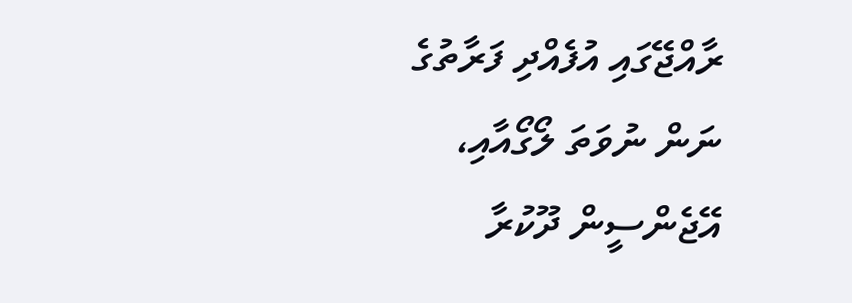ރާއްޖޭގައި އުފެއްދި ފަރާތުގެ ނަން ނުވަތަ ލޯގޯއާއި، އޭޖެންސީން ދޫކުރާ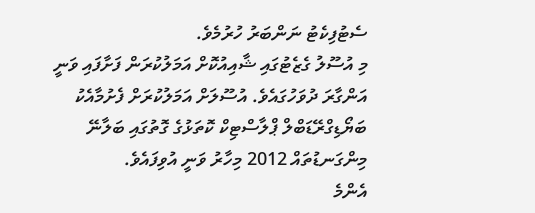ސެޓުފިކެޓު ނަންބަރު ހުރުމެވެ.
މި އުސޫލު ގެޒެޓުގައި ޝާއިއުކޮށް އަމަލުކުރަން ފަށާފައި ވަނީ އަންގާރަ ދުވަހުގައެވެ. އުސޫލަށް އަމަލުކުރަށް ފެށުމާއެކު ބަޔޯޑިގްރޭޑަބްލް ޕްލާސްޓިކް ކޮތަޅުގެ ގޮތުގައި ބަލާނޭ މިންގަނޑުތައް 2012 މިހާރު ވަނީ އުވިފައެވެ.
އެންމެ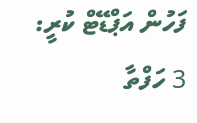ފަހުން އަޕްޑޭޓް ކުރީ: 3 ހަފްތާ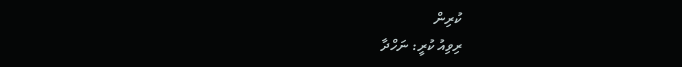ކުރިން
ރިވިއު ކުރީ: ނަހްދާ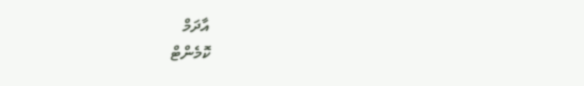އާދަމް
ކޮމެންޓް